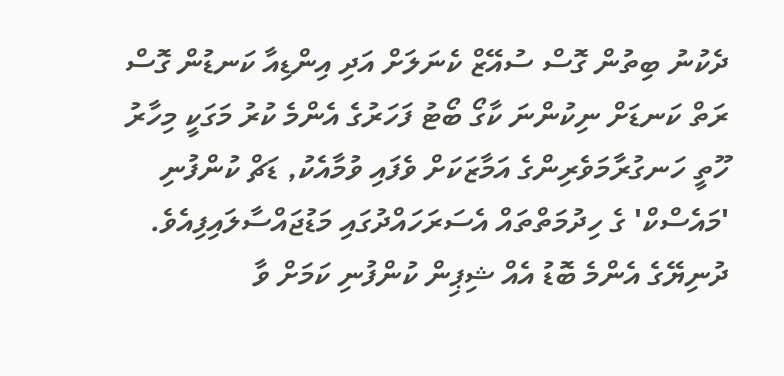ދެކުނު ބިތުން ގޮސް ސުއޭޒް ކެނަލަށް އަދި އިންޑިއާ ކަނޑުން ގޮސް ރަތް ކަނޑަށް ނިކުންނަ ކާގޯ ބޯޓު ފަހަރުގެ އެންމެ ކުރު މަގަކީ މިހާރު ހޫތީ ހަނގުރާމަވެރިންގެ އަމާޒަކަށް ވެފައި ވުމާއެކު, ޑަޗް ކުންފުނި 'މައެސްކް' ގެ ހިދުމަތްތައް އެސަރަހައްދުގައި މަޑުޖައްސާލައިފިއެވެ.
ދުނިޔޭގެ އެންމެ ބޮޑު އެއް ޝިޕިން ކުންފުނި ކަމަށް ވާ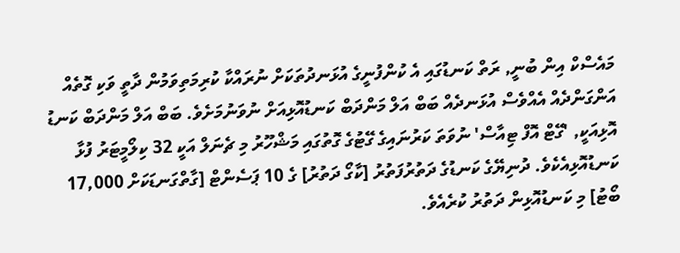މައެސްކް އިން ބުނީ, ރަތް ކަނޑުގައި އެ ކުންފުނީގެ އުޅަނދުތަކަށް ނުރައްކާ ކުރިމަތިވަމުން ދާތީ ވަކި ގޮތެއް އަންގަންދެއް އެއްވެސް އުޅަނދެއް ބަބް އަލް މަންދަބް ކަނޑުއޮޅިއަށް ނުވަނުމަށެވެ. ބަބް އަލް މަންދަބް ކަނޑު އޮޅިއަކީ, 'ގޭޓް އޮފް ޓިއާސް' ނުވަތަ ކަރުނައިގެ ގޭޓުގެ ގޮތުގައި މަޝްހޫރު މި ޗެނަލް އަކީ 32 ކިލޯމީޓަރު ފުޅާ ކަނޑުއޮޅިއެކެވެ. ދުނިޔޭގެ ކަނޑުގެ ދަތުރުފަތުރު [ކާގޯ ދަތުރު] ގެ 10 ޕަސެންޓް [ގާތްގަނޑަކަށް 17,000 ބޯޓު] މި ކަނޑުއޮޅިން ދަތުރު ކުރެއެވެ.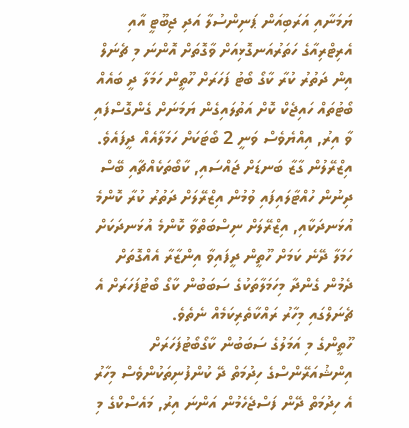ޔަމަނާއި އަރަބިއަން ޕަނިންސުލާ އަދި ޖިބޫޓީ އާއި އެރިޓްރިއާގެ ހަތަރުއަނގޮޅިއަށް ވާގޮތަށް އޮންނަ މި ޗެނަލް އިން ދަތުރު ކުރާ ކާގޯ ބޯޓު ފަހަރަށް ހޫތީން ހަމަލާ ދީ ބައެއް ބޯޓުތައް ހައިޖެކް ކޮށް އަތުލައިގެން ޔަމަނަށް ގެންގޮސްފައި ވާ އިރު, އިއްޔެވެސް ވަނީ 2 ބޯޓަކަށް ހަމަލާއެއް ދީފައެވެ.
އިޒްރޭލުން ގާޒާ ބަނޑަށް ޖައްސައި, ކާބޯތަކެއްޗާއި ބޭސް ދިނުން ހުއްޓާލައިފައި ވުމުން އިޒްރޭލަށް ދަތުރު ކުރާ ކޮންމެ އުޅަނދަކާއި, އިޒްރޭލަށް ނިސްބަތްވާ ކޮންމެ އުޅަނދަކަށް ހަމަލާ ދޭނެ ކަމަށް ހޫތީން ދީފައިވާ އިންޒާރާ އެއްގޮތަށް ދެމުން ގެންދާ މިހަމަލާތަކުގެ ސަބަބުން ކާގޯ ބޯޓުފަހަރަށް އެ ޗެނަލްގައި މިހާރު ރައްކާތެރިކަމެއް ނެތެވެ.
ހޫތީންގެ މި އަމަލުގެ ސަބަބުން ކާގޯބޯޓުފަހަރަށް އިންޝުއަރޭންސްގެ ހިދުމަތް ދޭ ކުންފުނިތަކުންވެސް މިހާރު އެ ހިދުމަތް ދޭން ފަސްޖެހެމުން އަންނަ އިރު, މައެސްކްގެ މި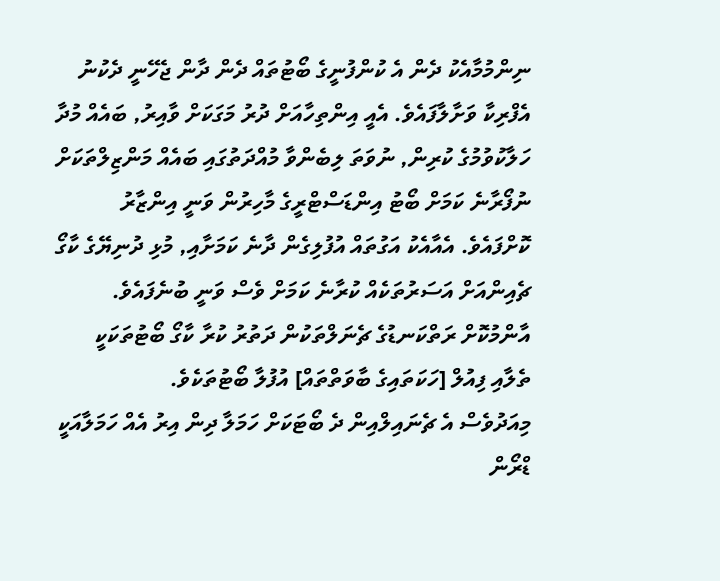ނިންމުމާއެކު ދެން އެ ކުންފުނީގެ ބޯޓުތައް ދެން ދާން ޖެހޭނީ ދެކުނު އެފްރިކާ ވަށާލާފައެވެ. އެއީ އިންތިހާއަށް ދުރު މަގަކަށް ވާއިރު, ބައެއް މުދާ ހަލާކުވުމުގެ ކުރިން, ނުވަތަ ލިބެންވާ މުއްދަތުގައި ބައެއް މަންޒިލްތަކަށް ނުފޯރާނެ ކަމަށް ބޯޓު އިންޑަސްޓްރީގެ މާހިރުން ވަނީ އިންޒާރު ކޮށްފައެވެ. އެއާއެކު އަގުތައް އުފުލިގެން ދާނެ ކަމަށާއި, މުޅި ދުނިޔޭގެ ކާގޯ ޗެއިންއަށް އަސަރުތަކެއް ކުރާނެ ކަމަށް ވެސް ވަނީ ބުނެފައެވެ.
އާންމުކޮށް ރަތްކަނޑުގެ ޗެނަލްތަކުން ދަތުރު ކުރާ ކާގޯ ބޯޓުތަކަކީ ތެލާއި ފިއުލް [ހަކަތައިގެ ބާވަތްތައް] އުފުލާ ބޯޓުތަކެވެ.
މިއަދުވެސް އެ ޗެނައިލްއިން ދެ ބޯޓަކަށް ހަމަލާ ދިން އިރު އެއް ހަމަލާއަކީ ޑްރޯން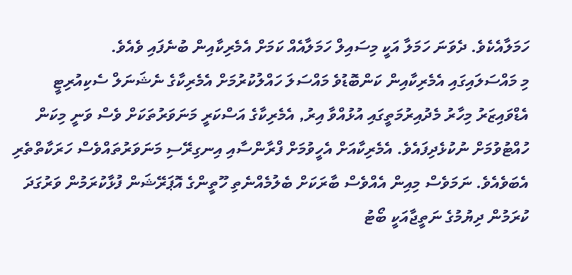ހަމަލާއެކެވެ. ދެވަނަ ހަމަލާ އަކީ މިސައިލް ހަމަލާއެއް ކަމަށް އެމެރިކާއިން ބުނެފައި ވެއެވެ.
މި މައްސަލައިގައި އެމެރިކާއިން ކަންބޮޑުވެ މައްސަލަ ހައްލުކުރުމަށް އެމެރިކާގެ ނެޝަނަލް ސެކިއުރިޓީ އެޑްވައިޒަރު މިހާރު މެދުއިރުމަތީގައި އުޅުއްވާ އިރު, އެމެރިކާގެ އަސްކަރީ މަނަވަރުތަކަށް ވެސް ވަނީ މިކަން ހުއްޓުވުމަށް ނުކުޅެދިފައެވެ. އެމެރިކާއަށް އެހީވުމަށް ފްރާންސާއި އިނގިރޭސި މަނަވަރުތައްވެސް ހަރަކާތްތެރި އެބަވެއެވެ. ނަމަވެސް މިއިން އެއްވެސް ބާރަކަށް ބެލުމެއްނެތި ހޫތީންގެ އޮޕަރޭޝަން ފުޅާކުރަމުން ވަރުގަދަ ކުރަމުން ދިޔުމުގެ ނަތީޖާއަކީ ބޯޓު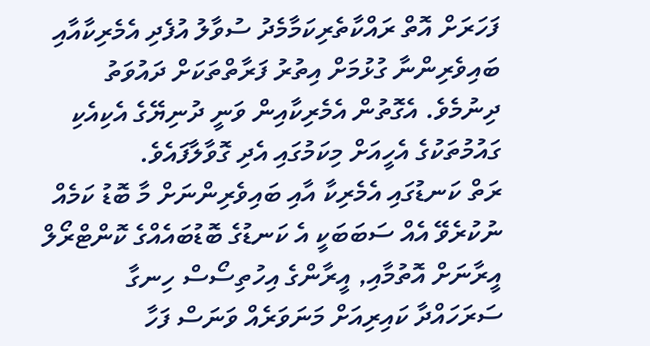ފަހަރަށް އޮތް ރައްކާތެރިކަމާމެދު ސުވާލު އުފެދި އެމެރިކާއާއި ބައިވެރިންނާ ގުޅުމަށް އިތުރު ފަރާތްތަކަށް ދައުވަތު ދިނުމެވެ. އެގޮތުން އެމެރިކާއިން ވަނީ ދުނިޔޭގެ އެކިއެކި ގައުމުތަކުގެ އެހީއަށް މިކަމުގައި އެދި ގޮވާލާފައެވެ.
ރަތް ކަނޑުގައި އެމެރިކާ އާއި ބައިވެރިންނަށް މާ ބޮޑު ކަމެއް ނުކުރެވޭ އެއް ސަބަބަކީ އެ ކަނޑުގެ ބޮޑުބައެއްގެ ކޮންޓްރޯލް އީރާނަށް އޮތުމާއި, އީރާންގެ އިހުތިސޯސް ހިނގާ ސަރަހައްދާ ކައިރިއަށް މަނަވަރެއް ވަނަސް ފަހާ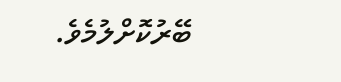ބޭރުކޮށްލުމެވެ.